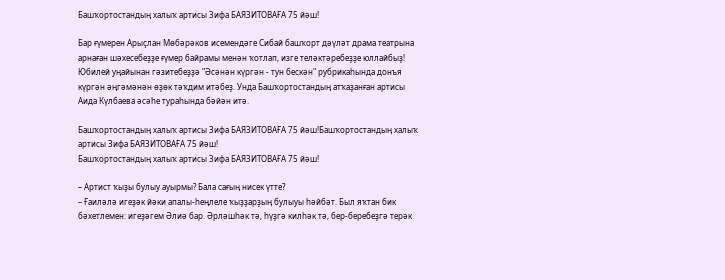Башҡортостандың халыҡ артисы Зифа БАЯЗИТОВАҒА 75 йәш!

Бар ғүмерен Арыҫлан Мөбәрәков исемендәге Сибай башҡорт дәүләт драма театрына арнаған шәхесебеҙҙе ғүмер байрамы менән ҡотлап, изге теләктәребеҙҙе юллайбыҙ! Юбилей уңайынан гәзитебеҙҙә "Әсәнән күргән - тун бескән" рубрикаһында донъя күргән әңгәмәнән өҙөк тәҡдим итәбеҙ. Унда Башҡортостандың атҡаҙанған артисы Аида Күлбаева әсәһе тураһында бәйән итә.

Башҡортостандың халыҡ артисы Зифа БАЯЗИТОВАҒА 75 йәш!Башҡортостандың халыҡ артисы Зифа БАЯЗИТОВАҒА 75 йәш!
Башҡортостандың халыҡ артисы Зифа БАЯЗИТОВАҒА 75 йәш!

– Артист ҡыҙы булыу ауырмы? Бала сағың нисек үтте?
– Ғаиләлә игеҙәк йәки апалы-һеңлеле ҡыҙҙарҙың булыуы һәйбәт. Был яҡтан бик бәхетлемен: игеҙәгем Әлиә бар. Әрләшһәк тә, һүҙгә килһәк тә, бер-беребеҙгә терәк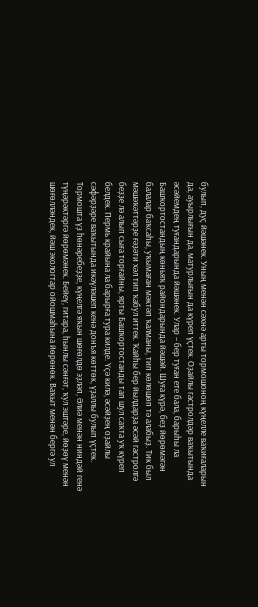булып, дуҫ йәшәнек. Уның менән сәхнә арты тормошоноң күңелле ваҡиғаларын да, ауырлығын да, матурлығын да күреп үҫтек. Оҙайлы гастролдәр ваҡытында әсәйемдең туғандарында йәшәнек. Улар – бер туған ете бала, барыһы ла Башҡортостандың көньяҡ райондарында йәшәй. Шуға күрә, беҙ йөрөмәгән балалар баҡсаһы, уҡымаған мәктәп ҡалманы, тип көлөшөп тә алабыҙ. Тик был мәшәҡәттәрҙе ғәҙәти хәл тип ҡабул иттек. Ҡайһы бер йылдарҙа әсәй гастролгә беҙҙе лә алып сыға торғайны, ярты Башҡортостанды тап шул саҡта уҡ күреп белдек. Пермь крайына ла барырға тура килде. Үҫә килә, әсәйҙең оҙайлы сәфәрҙәре ваҡытында икәүләшеп кенә донъя көттөк, үҙаллы булып үҫтек. Тормошта үҙ һөнәребеҙҙе, күңелгә яҡын шөғөлдө эҙләп, Әлиә менән ниндәй генә түңәрәктәргә йөрөмәнек. Бейеү, гитара, һынлы сәнғәт, ҡул эштәре, йөҙөү менән шөғөлләндек, йәш экологтар ойошмаһына йөрөнөк. Ваҡыт менән бергә ул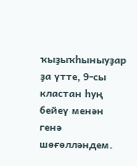ҡыҙыҡһыныуҙар ҙа үтте, 9-сы кластан һуң бейеү менән генә шөғөлләндем.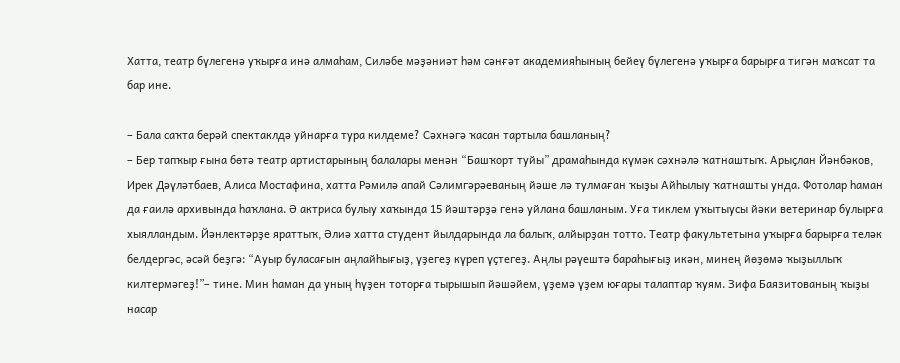Хатта, театр бүлегенә уҡырға инә алмаһам, Силәбе мәҙәниәт һәм сәнғәт академияһының бейеү бүлегенә уҡырға барырға тигән маҡсат та бар ине.

– Бала саҡта берәй спектаклдә уйнарға тура килдеме? Сәхнәгә ҡасан тартыла башланың?
– Бер тапҡыр ғына бөтә театр артистарының балалары менән “Башҡорт туйы” драмаһында күмәк сәхнәлә ҡатнаштыҡ. Арыҫлан Йәнбәков, Ирек Дәүләтбаев, Алиса Мостафина, хатта Рәмилә апай Сәлимгәрәеваның йәше лә тулмаған ҡыҙы Айһылыу ҡатнашты унда. Фотолар һаман да ғаилә архивында һаҡлана. Ә актриса булыу хаҡында 15 йәштәрҙә генә уйлана башланым. Уға тиклем уҡытыусы йәки ветеринар булырға хыялландым. Йәнлектәрҙе яраттыҡ, Әлиә хатта студент йылдарында ла балыҡ, алйырҙан тотто. Театр факультетына уҡырға барырға теләк белдергәс, әсәй беҙгә: “Ауыр буласағын аңлайһығыҙ, үҙегеҙ күреп үҫтегеҙ. Аңлы рәүештә бараһығыҙ икән, минең йөҙөмә ҡыҙыллыҡ килтермәгеҙ!”– тине. Мин һаман да уның һүҙен тоторға тырышып йәшәйем, үҙемә үҙем юғары талаптар ҡуям. Зифа Баязитованың ҡыҙы насар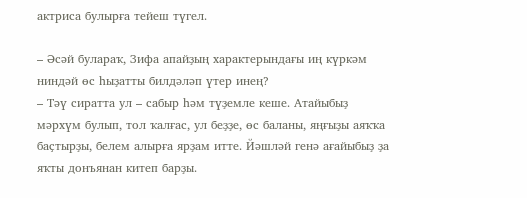актриса булырға тейеш түгел.

– Әсәй булараҡ, Зифа апайҙың характерындағы иң күркәм ниндәй өс һыҙатты билдәләп үтер инең?
– Тәү сиратта ул – сабыр һәм түҙемле кеше. Атайыбыҙ мәрхүм булып, тол ҡалғас, ул беҙҙе, өс баланы, яңғыҙы аяҡҡа баҫтырҙы, белем алырға ярҙам итте. Йәшләй генә ағайыбыҙ ҙа яҡты донъянан китеп барҙы.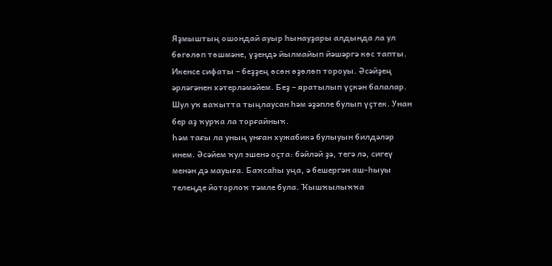Яҙмыштың ошондай ауыр һынауҙары алдында ла ул бөгөлөп төшмәне, үҙендә йылмайып йәшәргә көс тапты. Икенсе сифаты – беҙҙең өсөн өҙөлөп тороуы. Әсәйҙең әрләгәнен хәтерләмәйем. Беҙ – яратылып үҫкән балалар. Шул уҡ ваҡытта тыңлаусан һәм әҙәпле булып үҫтек. Унан бер аҙ ҡурҡа ла торғайныҡ.
Һәм тағы ла уның унған хужабикә булыуын билдәләр инем. Әсәйем ҡул эшенә оҫта: бәйләй ҙә, тегә лә, сигеү менән дә мауыға. Баҡсаһы уңа, ә бешергән аш-һыуы телеңде йоторлоҡ тәмле була. Ҡышҡылыҡҡа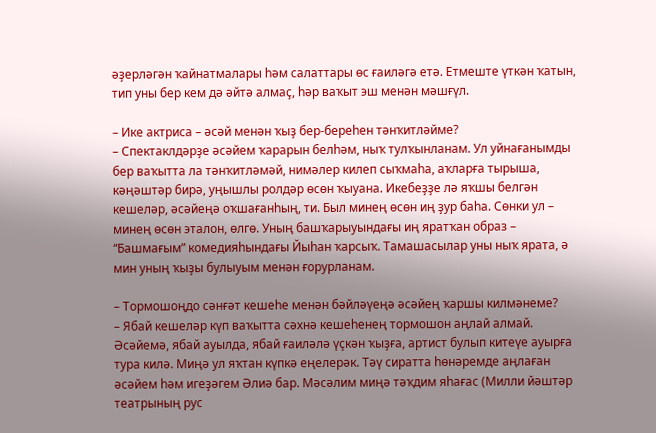әҙерләгән ҡайнатмалары һәм салаттары өс ғаиләгә етә. Етмеште үткән ҡатын, тип уны бер кем дә әйтә алмаҫ, һәр ваҡыт эш менән мәшғүл.

– Ике актриса – әсәй менән ҡыҙ бер-береһен тәнҡитләйме?
– Спектаклдәрҙе әсәйем ҡарарын белһәм, ныҡ тулҡынланам. Ул уйнағанымды бер ваҡытта ла тәнҡитләмәй, нимәлер килеп сыҡмаһа, аҡларға тырыша, кәңәштәр бирә, уңышлы ролдәр өсөн ҡыуана. Икебеҙҙе лә яҡшы белгән кешеләр, әсәйеңә оҡшағанһың, ти. Был минең өсөн иң ҙур баһа. Сөнки ул – минең өсөн эталон, өлгө. Уның башҡарыуындағы иң яратҡан образ – “Башмағым” комедияһындағы Йыһан ҡарсыҡ. Тамашасылар уны ныҡ ярата, ә мин уның ҡыҙы булыуым менән ғорурланам.

– Тормошоңдо сәнғәт кешеһе менән бәйләүеңә әсәйең ҡаршы килмәнеме?
– Ябай кешеләр күп ваҡытта сәхнә кешеһенең тормошон аңлай алмай. Әсәйемә, ябай ауылда, ябай ғаиләлә үҫкән ҡыҙға, артист булып китеүе ауырға тура килә. Миңә ул яҡтан күпкә еңелерәк. Тәү сиратта һөнәремде аңлаған әсәйем һәм игеҙәгем Әлиә бар. Мәсәлим миңә тәҡдим яһағас (Милли йәштәр театрының рус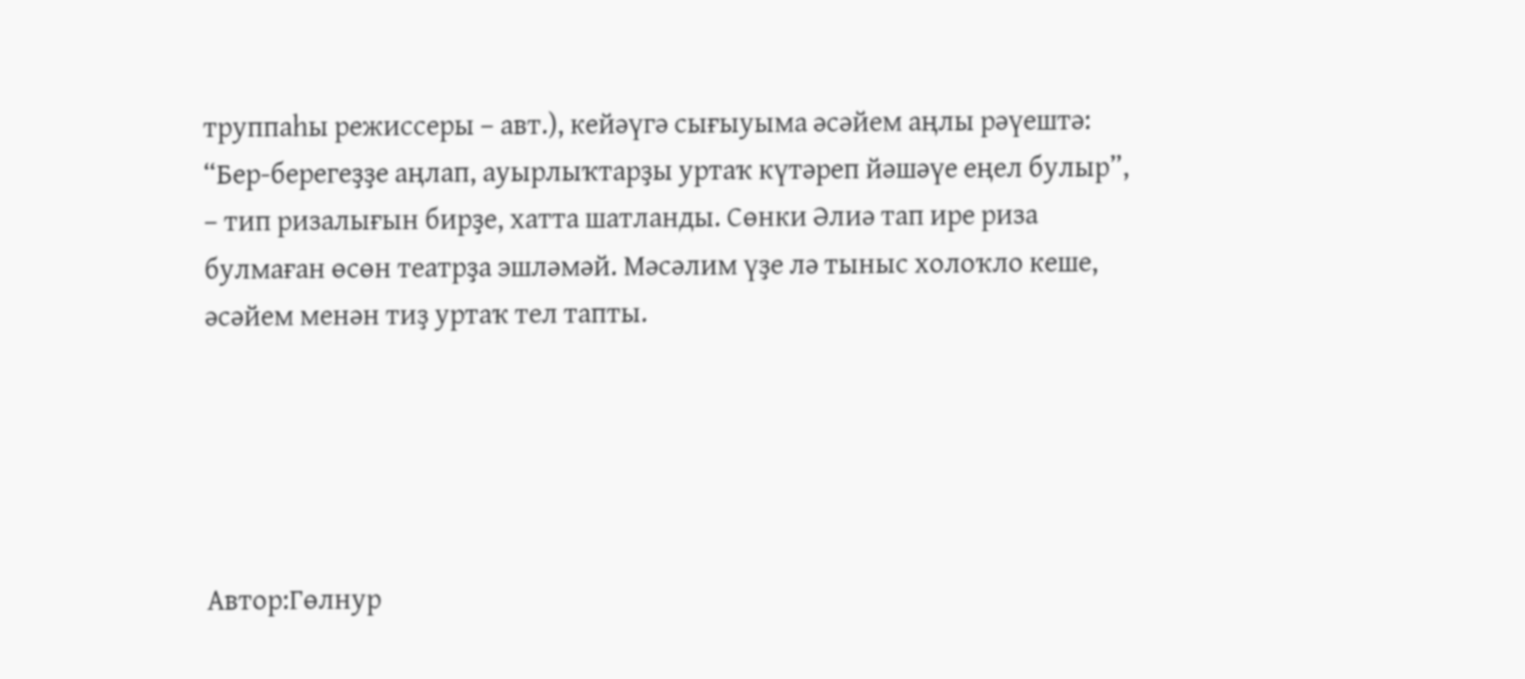труппаһы режиссеры – авт.), кейәүгә сығыуыма әсәйем аңлы рәүештә: “Бер-берегеҙҙе аңлап, ауырлыҡтарҙы уртаҡ күтәреп йәшәүе еңел булыр”, – тип ризалығын бирҙе, хатта шатланды. Сөнки Әлиә тап ире риза булмаған өсөн театрҙа эшләмәй. Мәсәлим үҙе лә тыныс холоҡло кеше, әсәйем менән тиҙ уртаҡ тел тапты.





Автор:Гөлнур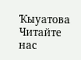Ҡыуатова
Читайте нас